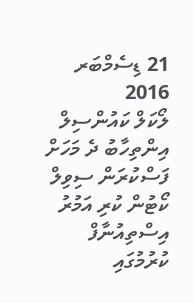21 ޑިސެމްބަރ 2016
ލޯކަލް ކައުންސިލް އިންތިހާބު ދެ މަހަށް ފަސްކުރަން ސިވިލް ކޯޓުން ކުރި އަމުރު އިސްތިއުނާފް ކުރުމުގައި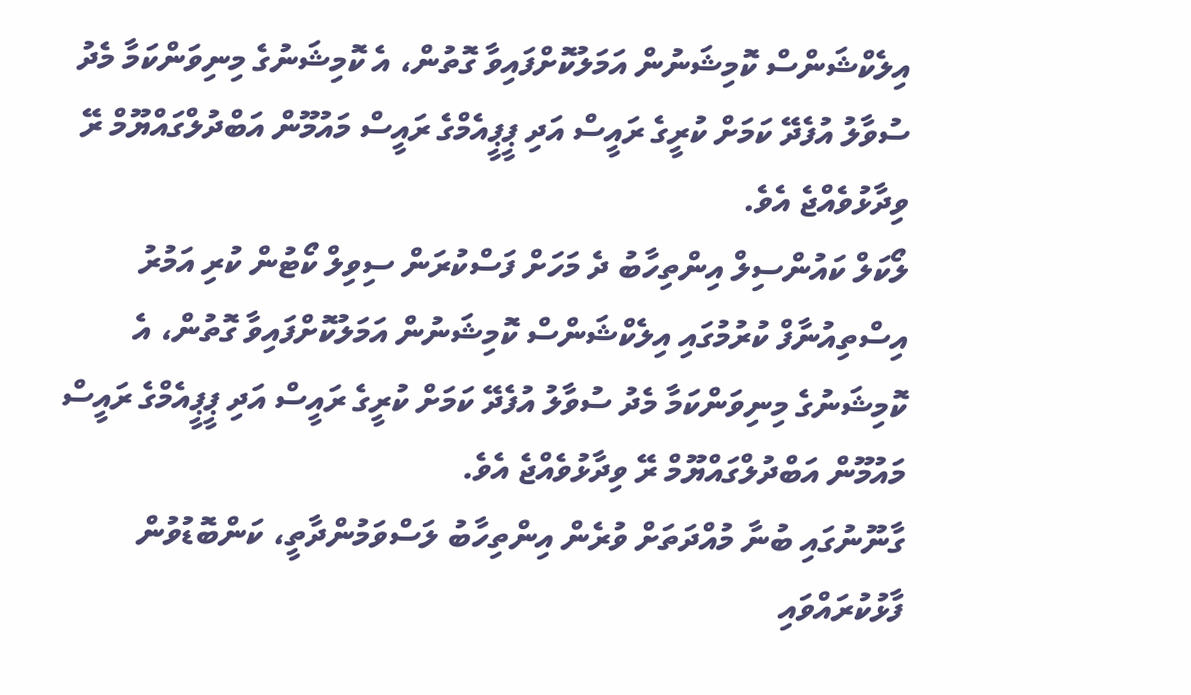އިލެކްޝަންސް ކޮމިޝަނުން އަމަލުކޮށްފައިވާ ގޮތުން، އެ ކޮމިޝަނުގެ މިނިވަންކަމާ މެދު ސުވާލު އުފެދޭ ކަމަށް ކުރީގެ ރައީސް އަދި ޕީޕީއެމްގެ ރައީސް މައުމޫން އަބްދުލްގައްޔޫމް ރޭ ވިދާޅުވެއްޖެ އެވެ.
ލޯކަލް ކައުންސިލް އިންތިހާބު ދެ މަހަށް ފަސްކުރަން ސިވިލް ކޯޓުން ކުރި އަމުރު އިސްތިއުނާފް ކުރުމުގައި އިލެކްޝަންސް ކޮމިޝަނުން އަމަލުކޮށްފައިވާ ގޮތުން، އެ ކޮމިޝަނުގެ މިނިވަންކަމާ މެދު ސުވާލު އުފެދޭ ކަމަށް ކުރީގެ ރައީސް އަދި ޕީޕީއެމްގެ ރައީސް މައުމޫން އަބްދުލްގައްޔޫމް ރޭ ވިދާޅުވެއްޖެ އެވެ.
ގާނޫނުގައި ބުނާ މުއްދަތަށް ވުރެން އިންތިހާބު ލަސްވަމުންދާތީ، ކަންބޮޑުވުން ފާޅުކުރައްވައި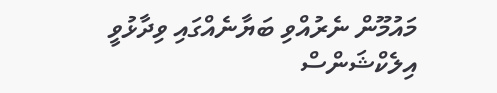މައުމޫން ނެރުއްވި ބަޔާނެއްގައި ވިދާޅުވީ އިލެކްޝަންސް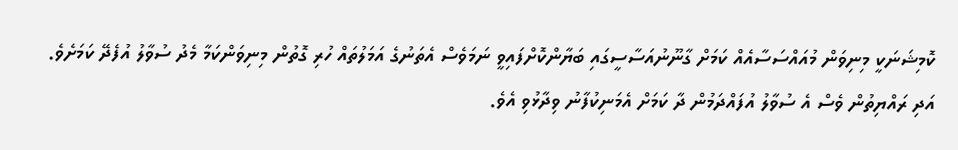ކޮމިޝަނަކީ މިނިވަން މުއައްސަސާއެއް ކަމަށް ގާނޫނުއަސާސީގައި ބަޔާންކޮށްފައިވީ ނަމަވެސް އެތަނުގެ އަމަލުތައް ހުރި ގޮތުން މިނިވަންކަމާ މެދު ސުވާލު އުފެދޭ ކަމަށެވެ. އަދި ރައްޔިތުން ވެސް އެ ސުވާލު އުފައްދަމުން ދާ ކަމަށް އެމަނިކުފާނު ވިދާޅުވި އެވެ.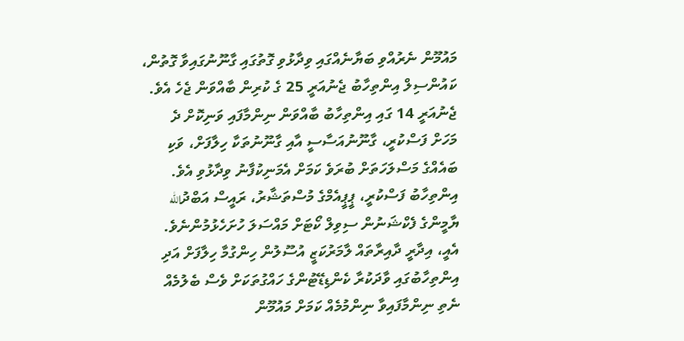މައުމޫން ނެރުއްވި ބަޔާނެއްގައި ވިދާޅުވި ގޮތުގައި ގާނޫނުގައިވާ ގޮތުން، ކައުންސިލް އިންތިހާބު ޖެނުއަރީ 25 ގެ ކުރިން ބާއްވަން ޖެހެ އެވެ. ޖެނުއަރީ 14 ގައި އިންތިހާބު ބާއްވަން ނިންމާފައި ވަނިކޮށް ދެ މަހަށް ފަސްކުރީ، ގާނޫނުއަސާސީ އާއި ގާނޫނުތަކާ ހިލާފަށް، ވަކި ބައެއްގެ މަސްލަހަތަށް ބުރަވެ ކަމަށް އެމަނިކުފާނު ވިދާޅުވި އެވެ.
އިންތިހާބު ފަސްކުރީ، ޕީޕީއެމްގެ މުސްތަޝާރު، ރައީސް އަބްދުالله ޔާމީންގެ ފެކްޝަނުން ސިވިލް ކޯޓަށް މައްސަލަ ހުށަހެޅުމުންނެވެ.
އެއީ، އިދާރީ ދާއިރާތައް ލާމަރުކަޒީ އުސޫލުން ހިންގުމާ ހިލާފަށް އަދި އިންތިހާބުގައި ވާދަކުރާ ކެންޑިޑޭޓުންގެ ހައްގުތަކަށް ވެސް ބެލުމެއް ނެތި ނިންމާފައިވާ ނިންމުމެއް ކަމަށް މައުމޫން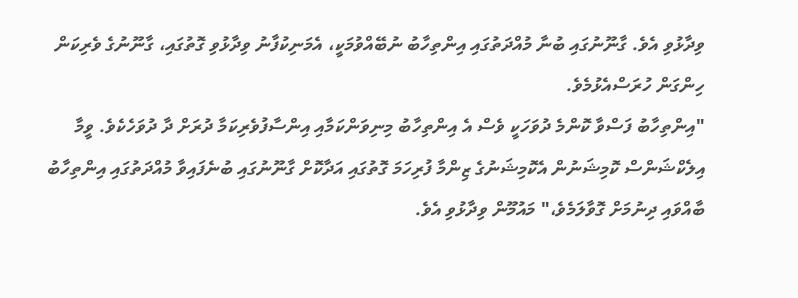ވިދާޅުވި އެވެ. ގާނޫނުގައި ބުނާ މުއްދަތުގައި އިންތިހާބު ނުބޭއްވުމަކީ، އެމަނިކުފާނު ވިދާޅުވި ގޮތުގައި، ގާނޫނުގެ ވެރިކަން ހިންގަން ހުރަސްއެޅުމެވެ.
"އިންތިހާބު ފަސްވާ ކޮންމެ ދުވަހަކީ ވެސް އެ އިންތިހާބު މިނިވަންކަމާއި އިންސާފުވެރިކަމާ ދުރަށް ދާ ދުވަހެކެވެ. ވީމާ އިލެކްޝަންސް ކޮމިޝަނުން އެކޮމިޝަނުގެ ޒިންމާ ފުރިހަމަ ގޮތުގައި އަދާކޮށް ގާނޫނުގައި ބުނެފައިވާ މުއްދަތުގައި އިންތިހާބު ބާއްވައި ދިނުމަށް ގޮވާލަމެވެ،" މައުމޫން ވިދާޅުވި އެވެ.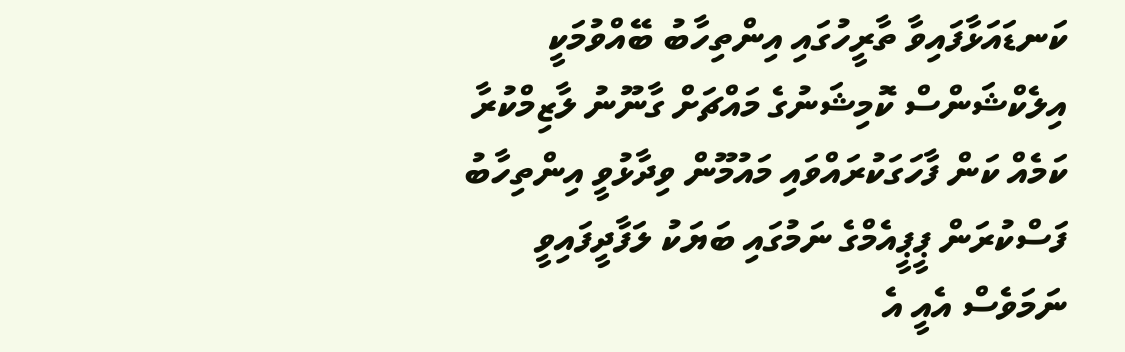ކަނޑައަޅާފައިވާ ތާރީހުގައި އިންތިހާބު ބޭއްވުމަކީ އިލެކްޝަންސް ކޮމިޝަނުގެ މައްޗަށް ގާނޫނު ލާޒިމްކުރާ ކަމެއް ކަން ފާހަގަކުރައްވައި މައުމޫން ވިދާޅުވީ އިންތިހާބު ފަސްކުރަން ޕީޕީއެމްގެ ނަމުގައި ބަޔަކު ލަފާދީފައިވީ ނަމަވެސް އެއީ އެ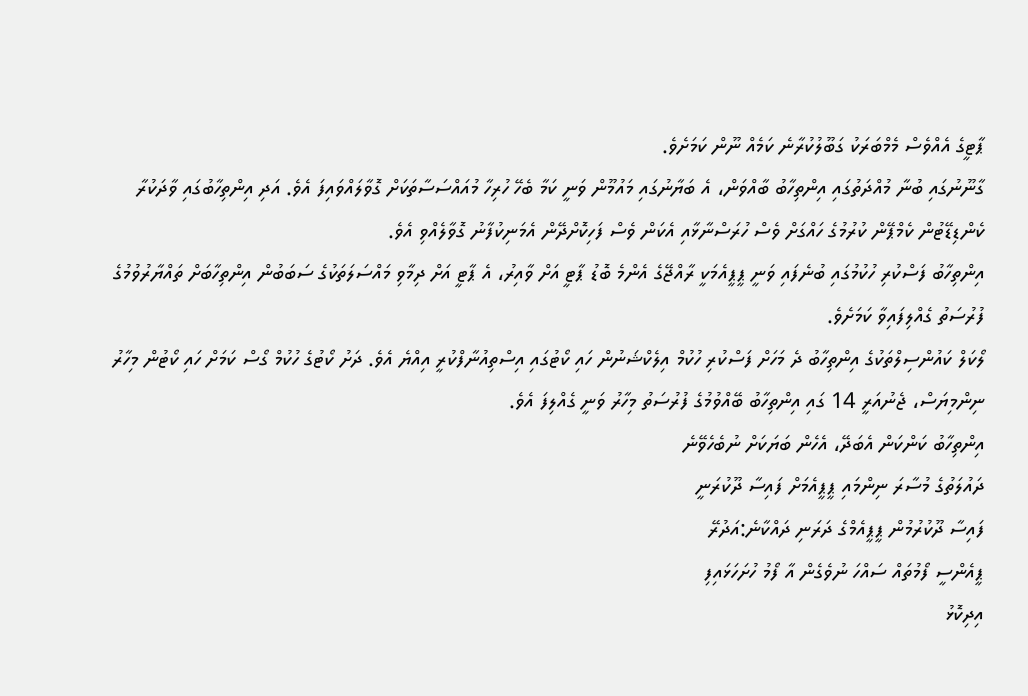ޕާޓީގެ އެއްވެސް މެމްބަރަކު ގަބޫލުކުރާނެ ކަމެއް ނޫން ކަމަށެވެ.
ގާނޫނުގައި ބުނާ މުއްދަތުގައި އިންތިހާބު ބާއްވަން، އެ ބަޔާނުގައި މައުމޫން ވަނީ ކަމާ ބެހޭ ހުރިހާ މުއައްސަސާތަކަށް ގޮވާލައްވައިފަ އެވެ. އަދި އިންތިހާބުގައި ވާދަކުރާ ކެންޑިޑޭޓުން ކެމްޕޭން ކުރުމުގެ ހައްގަށް ވެސް ހުރަސްނާޅާއި އެކަން ވެސް ފަހިކޮށްދޭން އެމަނިކުފާނު ގޮވާލެއްވި އެވެ.
އިންތިހާބު ފަސްކުރި ހުކުމުގައި ބުނެފައި ވަނީ ޕީޕީއެމަކީ ރާއްޖޭގެ އެންމެ ބޮޑު ޕާޓީ އަށް ވާއިރު، އެ ޕާޓީ އަށް ދިމާވި މައްސަލަތަކުގެ ސަބަބުން އިންތިހާބަށް ތައްޔާރުވުމުގެ ފުރުސަތު ގެއްލިފައިވާ ކަމަށެވެ.
ލޯކަލް ކައުންސިލްތަކުގެ އިންތިހާބު ދެ މަހަށް ފަސްކުރި ހުކުމް އިލެކްޝަނުން ހައި ކޯޓުގައި އިސްތިއުނާފްކުރީ އިއްޔެ އެވެ. ދަށު ކޯޓުގެ ހުކުމް ގޯސް ކަމަށް ހައި ކޯޓުން މިހާރު ނިންމިޔަސް، ޖެނުއަރީ 14 ގައި އިންތިހާބު ބޭއްވުމުގެ ފުރުސަތު މިހާރު ވަނީ ގެއްލިފަ އެވެ.
އިންތިހާބު ކަންކަން އެބަދޭ، އެހެން ބަޔަކަށް ނުބެހެވޭނެ
ދައުލަތުގެ މުސާރަ ނިންމައި ޕީޕީއެމަށް ފައިސާ ދޫކުރަނީ
ފައިސާ ދޫކުރުމުން ޕީޕީއެމްގެ ދަރަނި ދައްކާނެ:އަދުރޭ
ޕީއެންސީ ފޯމުތައް ސައްހަ ނުވެގެން އާ ފޯމު ހުށަހަޅައިފި
އިދިކޮޅު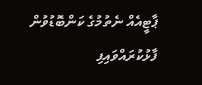ޕާޓީއެއް ނެތުމުގެ ކަންބޮޑުވުން ފާޅުކުރައްވައިފި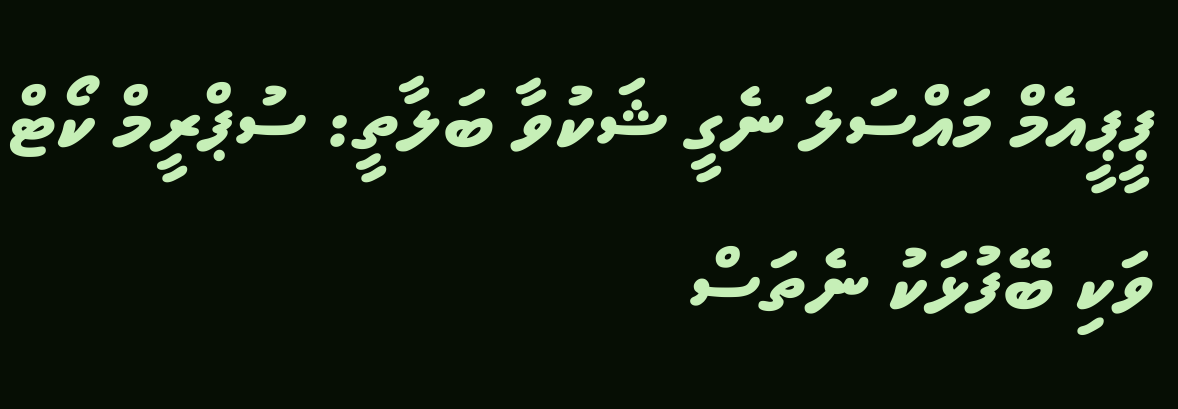ޕީޕީއެމް މައްސަލަ ނެގީ ޝަކުވާ ބަލާތީ: ސުޕްރީމް ކޯޓް
ވަކި ބޭފުޅަކު ނެތަސް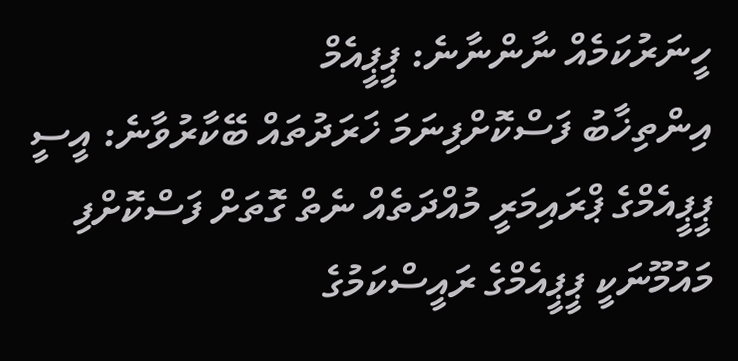ހީނަރުކަމެއް ނާންނާނެ: ޕީޕީއެމް
އިންތިޚާބު ފަސްކޮށްފިނަމަ ޚަރަދުތައް ބޭކާރުވާނެ: އީސީ
ޕީޕީއެމްގެ ޕްރައިމަރީ މުއްދަތެއް ނެތް ގޮތަށް ފަސްކޮށްފި
މައުމޫނަކީ ޕީޕީއެމްގެ ރައީސްކަމުގެ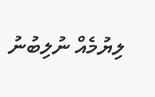ލިޔުމެއް ނުލިބުނު